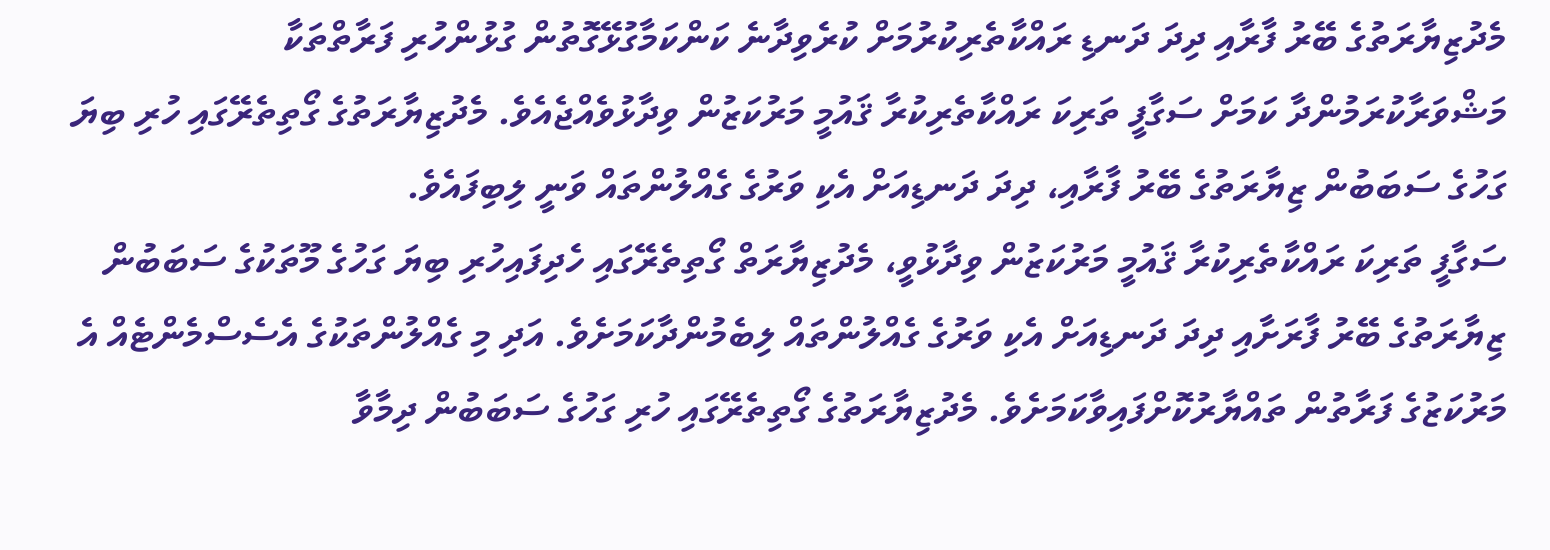މެދުޒިޔާރަތުގެ ބޭރު ފާރާއި ދިދަ ދަނޑި ރައްކާތެރިކުރުމަށް ކުރެވިދާނެ ކަންކަމާގުޅޭގޮތުން ގުޅުންހުރި ފަރާތްތަކާ މަޝްވަރާކުރަމުންދާ ކަމަށް ސަގާފީ ތަރިކަ ރައްކާތެރިކުރާ ޤައުމީ މަރުކަޒުން ވިދާޅުވެއްޖެއެވެ. މެދުޒިޔާރަތުގެ ގޯތިތެރޭގައި ހުރި ބިޔަ ގަހުގެ ސަބަބުން ޒިޔާރަތުގެ ބޭރު ފާރާއި، ދިދަ ދަނޑިއަށް އެކި ވަރުގެ ގެއްލުންތައް ވަނީ ލިބިފައެވެ.
ސަގާފީ ތަރިކަ ރައްކާތެރިކުރާ ޤައުމީ މަރުކަޒުން ވިދާޅުވީ، މެދުޒިޔާރަތް ގޯތިތެރޭގައި ހެދިފައިހުރި ބިޔަ ގަހުގެ މޫތަކުގެ ސަބަބުން ޒިޔާރަތުގެ ބޭރު ފާރަށާއި ދިދަ ދަނޑިއަށް އެކި ވަރުގެ ގެއްލުންތައް ލިބެމުންދާކަމަށެވެ. އަދި މި ގެއްލުންތަކުގެ އެސެސްމެންޓެއް އެ މަރުކަޒުގެ ފަރާތުން ތައްޔާރުކޮށްފައިވާކަމަށެވެ. މެދުޒިޔާރަތުގެ ގޯތިތެރޭގައި ހުރި ގަހުގެ ސަބަބުން ދިމާވާ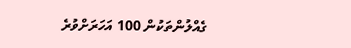ގެއްލުންތަކުން 100 އަހަރަށްވުރެ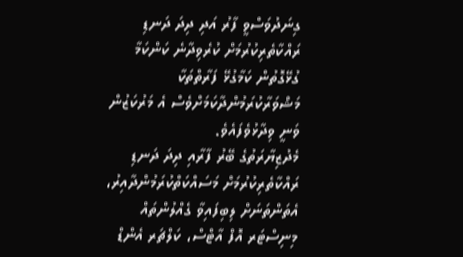ގިނަދުވަސްވީ ފާރު އަދި ދިދަ ދަނޑި ރައްކާތެރިކުރުމަށް ކުރެވިދާނެ ކަންކަމާ ގުޅޭގޮތުން ކަމާގުޅޭ ފަރާތްތަކާ މަޝްވަރާކުރަމުންދާކަމަށްވެސް އެ މަރުކަޒުން ވަނީ ވިދާޅުވެފައެވެ.
މެދުޒިޔާރަތުގެ ބޭރު ފާރާއި ދިދަ ދަނޑި ރައްކާތެރިކުރުމަށް މަސައްކަތްކުރަމުންދާއިރު، އެތަންތަނަށް ލިބިފައިވާ ގެއްލުންތައް މިނިސްޓަރ އޮފް އާޓްސް، ކަލްޗަރ އެންޑް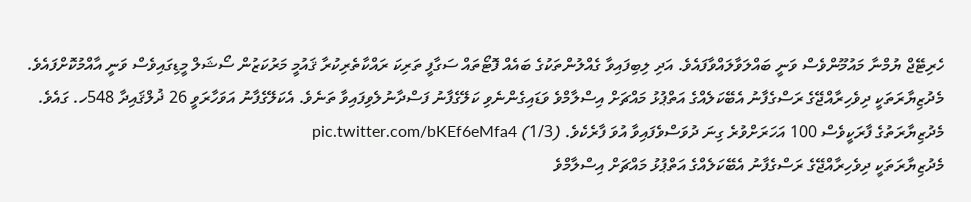ހެރިޓޭޖް ޔުމްނާ މައުމޫންވެސް ވަނީ ބައްލަވާލައްވާފައެވެ. އަދި ލިބިފައިވާ ގެއްލުންތަކުގެ ބައެއް ފޮޓޯތައް ސަގާފީ ތަރިކަ ރައްކާތެރިކުރާ ޤައުމީ މަރުކަޒުން ސޯޝަލް މީޑިގައިވެސް ވަނީ އާއްމުކޮށްފައެވެ.
މެދުޒިޔާރަތަކީ ދިވެހިރާއްޖޭގެ ރަސްގެފާނު އެބޭކަލެއްގެ އަތްޕުޅު މައްޗަށް އިސްލާމްވެ ވަޑައިގެންނެވި ކަލޭގެފާނު ފަސްދާނުލެވިފައިވާ ތަނެވެ. އެކަލޭގެފާނު އަވަހާރަވީ 26 ޛުލްޤައިދާ 548ހ. ގައެވެ. މެދުޒިޔާރަތުގެ ފާރަކީވެސް 100 އަހަރަށްވުރެ ގިނަ ދުވަސްވެފައިވާ އުވަ ފާރެކެވެ. (1/3) pic.twitter.com/bKEf6eMfa4
މެދުޒިޔާރަތަކީ ދިވެހިރާއްޖޭގެ ރަސްގެފާނު އެބޭކަލެއްގެ އަތްޕުޅު މައްޗަށް އިސްލާމްވެ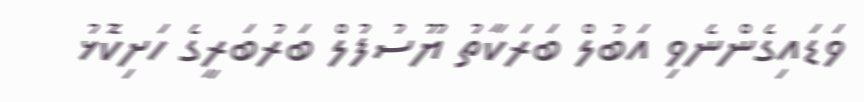ވަޑައިގެންނެވި އަބުލް ބަރަކާތު ޔޫސުފުލް ބަރުބަރީގެ ހަށިކޮޅު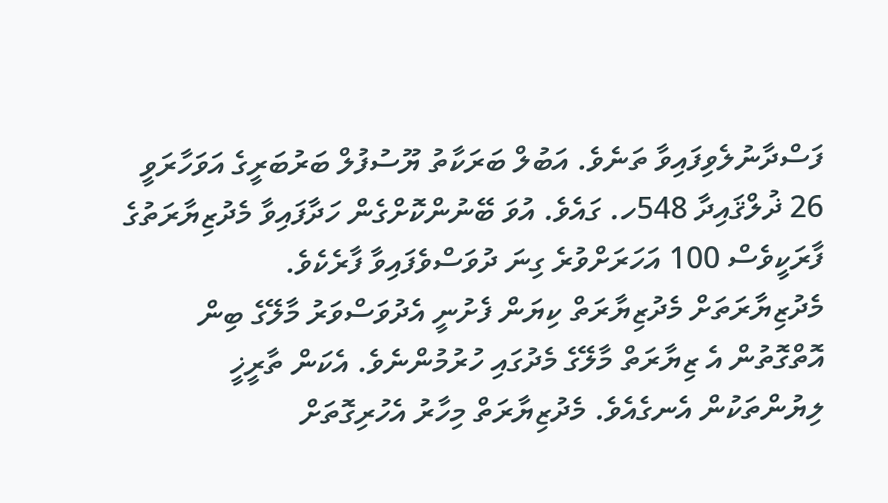ފަސްދާނުލެވިފައިވާ ތަނެވެ. އަބުލް ބަރަކާތު ޔޫސުފުލް ބަރުބަރީގެ އަވަހާރަވީ 26 ޛުލްޤައިދާ 548ހ. ގައެވެ. އުވަ ބޭނުންކޮށްގެން ހަދާފައިވާ މެދުޒިޔާރަތުގެ ފާރަކީވެސް 100 އަހަރަށްވުރެ ގިނަ ދުވަސްވެފައިވާ ފާރެކެވެ.
މެދުޒިޔާރަތަށް މެދުޒިޔާރަތް ކިޔަން ފެށުނީ އެދުވަސްވަރު މާލޭގެ ބިން އޮތްގޮތުން އެ ޒިޔާރަތް މާލޭގެ މެދުގައި ހުރުމުންނެވެ. އެކަން ތާރީޚީ ލިޔުންތަކުން އެނގެއެވެ. މެދުޒިޔާރަތް މިހާރު އެހުރިގޮތަށް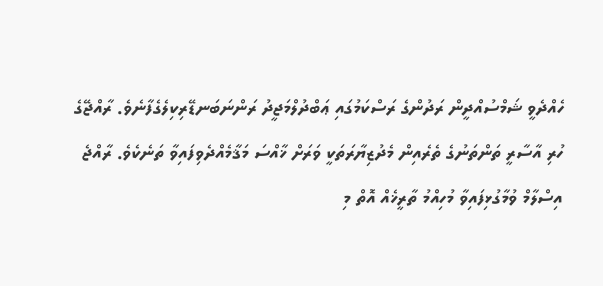ހެއްދެވީ ޝަމްސުއްދީން ރަދުންގެ ރަސްކަމުގައި ޢަބްދުލްމަޖީދު ރަންނަބަނޑޭރިކިލެގެފާނެވެ. ރާއްޖޭގެ ހުރި އާސާރީ ތަންތަނުގެ ތެރެއިން މެދުޒިޔާރަތަކީ ވަރަށް ޚާއްސަ މަޤާމެއްދެވިފައިވާ ތަނެކެވެ. ރާއްޖެ އިސްލާމް ވުމާގުޅިފައިވާ މުހިއްމު ތާރީޚެއް އޮތް މި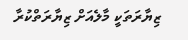ޒިޔާރަތަކީ މާލެއަށް ޒިޔާރަތްކުރާ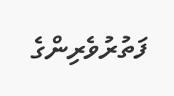ފަތުރުވެރިންގެ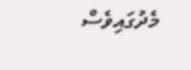މެދުގައިވެސް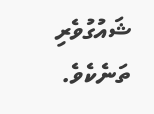ޝައުގުވެރި ތަނެކެވެ.